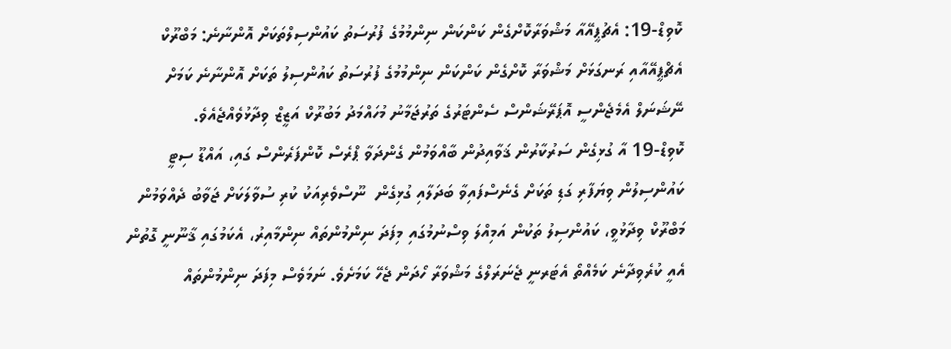ކޮވިޑް-19: އެޗުޕީއޭއާ މަޝްވަރާކޮށްގެން ކަންކަން ނިންމުމުގެ ފުރުސަތު ކައުންސިލްތަކަށް އޮންނާނެ: މަބްރޫކް
އެޗްޕީއޭއާއި ރަނގަޅަށް މަޝްވަރާ ކޮށްގެން ކަންކަން ނިންމުމުގެ ފުރުސަތު ކައުންސިލު ތަކަށް އޮންނާނެ ކަމަށް ނޭޝަނަލް އެމެޖެންސީ އޮޕަރޭޝަންސް ސެންޓަރުގެ ތަރުޖަމާނު މުހައްމަދު މަބުރޫކް އަޒީޒް ވިދާޅުވެއްޖެއެވެ.
ކޮވިޑް-19 އާ ގުޅިގެން ސަރުކާރުން ޤަވާއިދުން ބާއްވަމުން ގެންދަވާ ޕްރެސް ކޮންފަރެންސް ގައި، އައްޑޫ ސިޓީ ކައުންސިލުން ވިޔަފާރި ގަޑި ތަކަށް ގެނެސްފައިވާ ބަދަލާއި ގުޅިގެން  ނޫސްވެރިއަކު ކުރި ސުވާލަކަށް ޖަވާބު ދެއްވަމުން މަބްރޫކް ވިދާޅުވީ، ކައުންސިލު ތަކުން އަމިއްލަ ވިސްނުމުގައި މިފަދަ ނިންމުންތައް ނިންމާއިރު، އެކަމުގައި ޤާނޫނީ ގޮތުން އެއީ ކުރެވިދާނެ ކަމެއްތޯ އެޓަރނީ ޖެނަރަލްގެ މަޝްވަރާ ހޯދަން ޖެހޭ ކަމަށެވެ. ނަމަވެސް މިފަދަ ނިންމުންތައް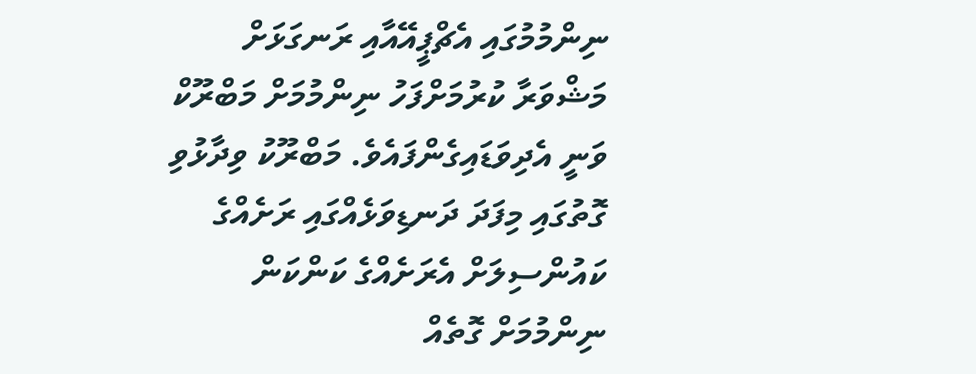ނިންމުމުގައި އެޗްޕީއޭއާއި ރަނގަޅަށް މަޝްވަރާ ކުރުމަށްފަހު ނިންމުމަށް މަބްރޫކް ވަނީ އެދިވަޑައިގެންފައެވެ. މަބްރޫކު ވިދާޅުވި ގޮތުގައި މިފަދަ ދަނޑިވަޅެއްގައި ރަށެއްގެ ކައުންސިލަށް އެރަށެއްގެ ކަންކަން ނިންމުމަށް ގޮތެއް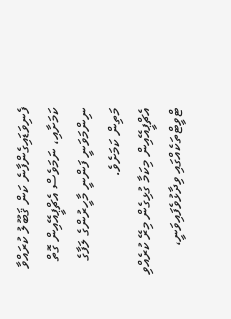ފެނިވަޑައިގެންފާނެ ކަން ޤަބޫލު ކުރައްވާ ކަމަށާއި، ނަމަވެސް އެޗްޕީއޭއިން ގޮތް ނިންމަވަނީ ފަންނީ މާހީރުންގެ ލަފާގެ މަތިން ކަމަށެވެ.
އެޗްޕީއޭއިން މިކަމާ ގުޅިގެން މިރޭ ކުރެއްވި ޓްވީޓްތަކެއްގައި ވިދާޅުވެފައިވަނީ،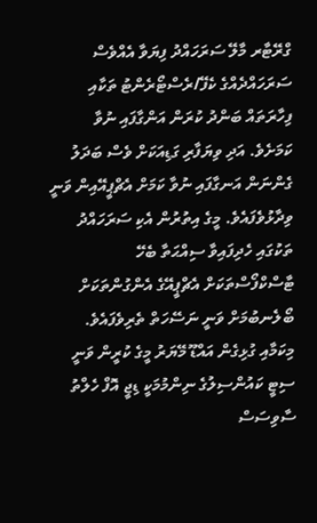ގްރޭޓާރ މާލޭ ސަރަހައްދު ފިޔަވާ އެއްވެސް ސަރަހައްދެއްގެ ކެފޭ/ރެސްޓޯރެންޓު ތަކާއި ފިހާރަތައް ބަންދު ކުރަން އަންގާފައި ނުވާ ކަމަށެވެ. އަދި ވިޔަފާރި ގަޑިއަކަށް ވެސް ބަދަލު ގެންނަން އަނގާފައި ނުވާ ކަމަށް އެޗްޕީއޭއިން ވަނީ ވިދާޅުވެފައެވެ. މީގެ އިތުރުން އެކި ސަރަހައްދު ތަކުގައި ހެދިފައިވާ ސިއްޙަތާ ބެހޭ ޓާސްކްފޯސްތަކަށް އެޗްޕީއޭގެ އެންގުންތަކަށް ބޯލެނބުމަށް ވަނީ ނަސޭހަތް ތެރިވެފައެވެ.
މިކަމާއި ގުޅިގެން އައްޑޫ މޭޔަރު މީގެ ކުރީން ވަނީ ސިޓީ ކައުންސިލުގެ ނިންމުމަކީ ޑިޖީ އޮފް ހެލްތު ސާވިސަސް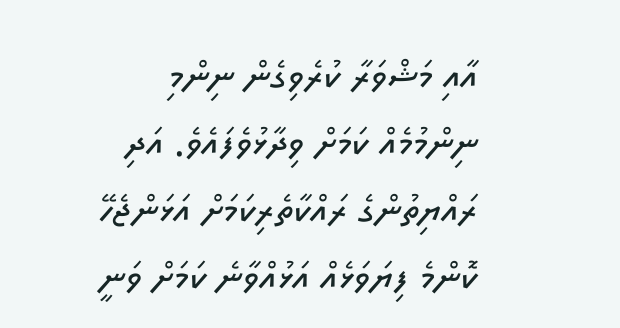އާއި މަޝްވަރާ ކުރެވިގެން ނިންމި ނިންމުމެއް ކަމަށް ވިދާޅުވެފައެވެ. އަދި ރައްޔިތުންގެ ރައްކާތެރިކަމަށް އަޅަންޖެހޭ ކޮންމެ ފިޔަވަޅެއް އަޅުއްވާނެ ކަމަށް ވަނީ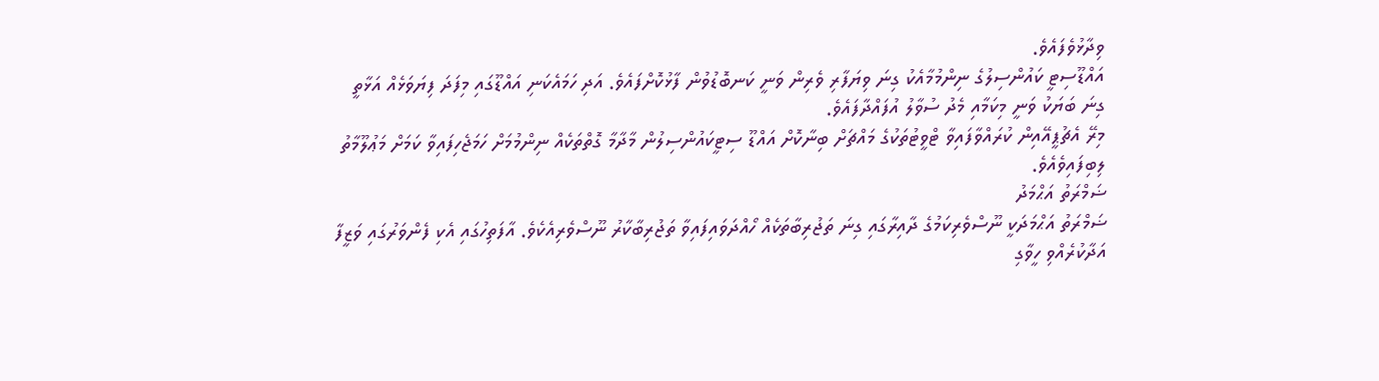ވިދާޅުވެފައެވެ.
އައްޑޫސިޓީ ކައުންސިލުގެ ނިންމުމާއެކު ގިނަ ވިޔަފާރި ވެރިން ވަނީ ކަނބޮޑުވުން ފާޅުކޮށްފައެވެ. އަދި ހަމައެކަނި އައްޑޫގައި މިފަދަ ފިޔަވަޅެއް އަޅާތީ ގިނަ ބަޔަކު ވަނީ މިކަމާއި މެދު ސުވާލު އުފައްދާފައެވެ.
މިރޭ އެޗުޕީއޭއިން ކުރައްވާފައިވާ ޓްވީޓުތަކުގެ މައްޗަށް ބިނާކޮށް އައްޑޫ ސިޓީކައުންސިލުން މާދާމާ ގޮތްތަކެއް ނިންމުމަށް ހަމަޖެހިފައިވާ ކަމަށް މަޢުލޫމާތު ލިބިފައިވެއެވެ.
ޟަމްރަތު އަޙްމަދު
ޟަމްރަތު އަޙްމަދަކީ ނޫސްވެރިކަމުގެ ދާއިރާގައި ގިނަ ތަޖުރިބާތަކެއް ހޯއްދަވައިފައިވާ ތަޖުރިބާކާރު ނޫސްވެރިއެކެވެ. އާފަތިހުގައި އެކި ފެންވަރުގައި ވަޒީފާ އަދާކުރެއްވި ހީވާގި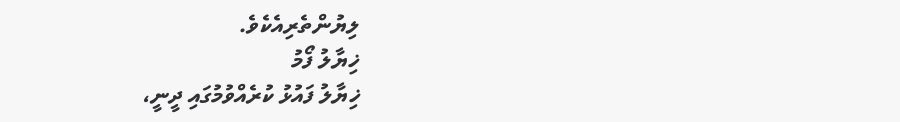ލިޔުންތެރިއެކެވެ.
ޚިޔާލު ފޯމު
ޚިޔާލު ފައުޅު ކުރެއްވުމުގައި ދީނީ،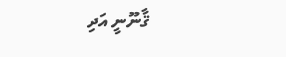ޤާނޫނީ އަދި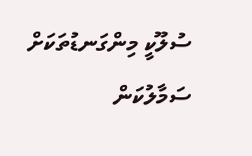ސުލޫކީ މިންގަނޑުތަކަށް ސަމާލުކަން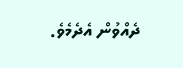ދެއްވުން އެދެމެވެ.